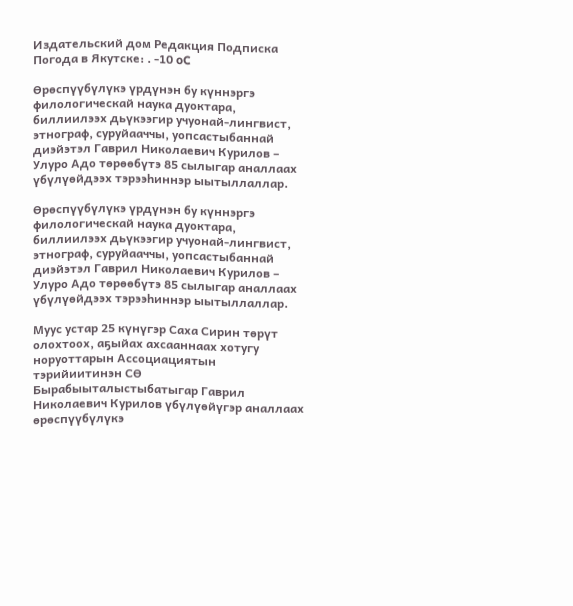Издательский дом Редакция Подписка
Погода в Якутске: . -10 oC

Ѳрөспүүбүлүкэ үрдүнэн бу күннэргэ филологическай наука дуоктара, биллиилээх дьүкээгир учуонай-лингвист, этнограф, суруйааччы, уопсастыбаннай диэйэтэл Гаврил Николаевич Курилов – Улуро Адо төрөөбүтэ 85 сылыгар аналлаах үбүлүөйдээх тэрээһиннэр ыытыллаллар.

Ѳрөспүүбүлүкэ үрдүнэн бу күннэргэ филологическай наука дуоктара, биллиилээх дьүкээгир учуонай-лингвист, этнограф, суруйааччы, уопсастыбаннай диэйэтэл Гаврил Николаевич Курилов – Улуро Адо төрөөбүтэ 85 сылыгар аналлаах үбүлүөйдээх тэрээһиннэр ыытыллаллар.

Муус устар 25 күнүгэр Саха Сирин төрүт олохтоох, аҕыйах ахсааннаах хотугу норуоттарын Ассоциациятын тэрийиитинэн СӨ Бырабыыталыстыбатыгар Гаврил Николаевич Курилов үбүлүөйүгэр аналлаах өрөспүүбүлүкэ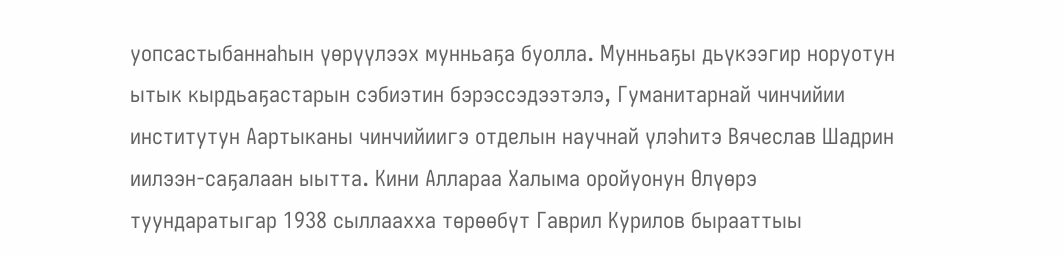уопсастыбаннаһын үөрүүлээх мунньаҕа буолла. Мунньаҕы дьүкээгир норуотун ытык кырдьаҕастарын сэбиэтин бэрэссэдээтэлэ, Гуманитарнай чинчийии институтун Аартыканы чинчийиигэ отделын научнай үлэһитэ Вячеслав Шадрин иилээн-саҕалаан ыытта. Кини Аллараа Халыма оройуонун Өлүөрэ туундаратыгар 1938 сыллаахха төрөөбүт Гаврил Курилов бырааттыы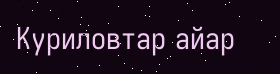Куриловтар айар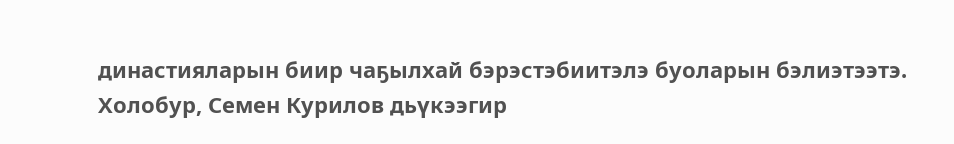династияларын биир чаҕылхай бэрэстэбиитэлэ буоларын бэлиэтээтэ. Холобур, Семен Курилов дьүкээгир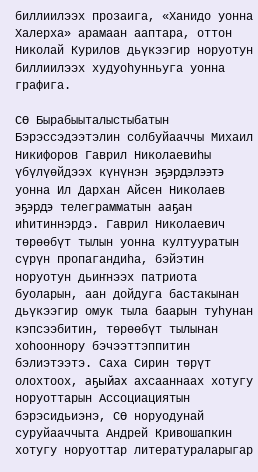биллиилээх прозаига, «Ханидо уонна Халерха» арамаан ааптара, оттон Николай Курилов дьүкээгир норуотун биллиилээх худуоһунньуга уонна графига.

СӨ Бырабыыталыстыбатын Бэрэссэдээтэлин солбуйааччы Михаил Никифоров Гаврил Николаевиһы үбүлүөйдээх күнүнэн эҕэрдэлээтэ уонна Ил Дархан Айсен Николаев эҕэрдэ телеграмматын ааҕан иһитиннэрдэ. Гаврил Николаевич төрөөбүт тылын уонна култууратын сүрүн пропагандиһа, бэйэтин норуотун дьиҥнээх патриота буоларын, аан дойдуга бастакынан дьүкээгир омук тыла баарын туһунан кэпсээбитин, төрөөбүт тылынан хоһооннору бэчээттэппитин бэлиэтээтэ. Саха Сирин төрүт олохтоох, аҕыйах ахсааннаах хотугу норуоттарын Ассоциациятын бэрэсидьиэнэ, СӨ норуодунай суруйааччыта Андрей Кривошапкин хотугу норуоттар литератураларыгар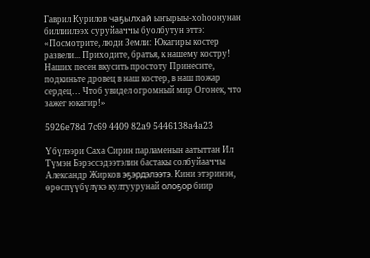Гаврил Курилов чаҕылхай ыҥырыы-хоһоонунан биллиилээх суруйааччы буолбутун эттэ: «Посмотрите, люди Земли: Юкагиры костер развели... Приходите, братья, к нашему костру! Наших песен вкусить простоту Принесите, подкиньте дровец в наш костер, в наш пожар сердец… Чтоб увидел огромный мир Огонек, что зажег юкагир!»

5926e78d 7c69 4409 82a9 5446138a4a23

Үбүлээри Саха Сирин парламенын аатыттан Ил Түмэн Бэрэссэдээтэлин бастакы солбуйааччы Александр Жирков эҕэрдэлээтэ. Кини этэринэн, өрөспүүбүлүкэ култуурунай олоҕор биир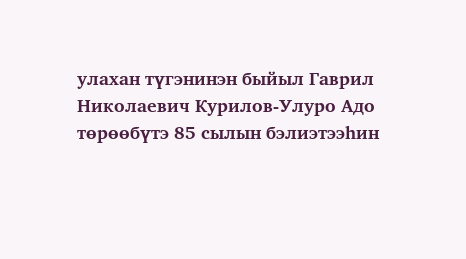улахан түгэнинэн быйыл Гаврил Николаевич Курилов-Улуро Адо төрөөбүтэ 85 сылын бэлиэтээһин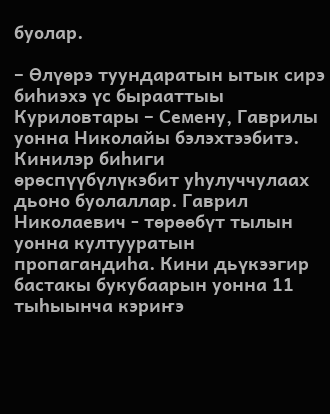буолар.

– Өлүөрэ туундаратын ытык сирэ биһиэхэ үс бырааттыы Куриловтары – Семену, Гаврилы уонна Николайы бэлэхтээбитэ. Кинилэр биһиги өрөспүүбүлүкэбит уһулуччулаах дьоно буолаллар. Гаврил Николаевич - төрөөбүт тылын уонна култууратын пропагандиһа. Кини дьүкээгир бастакы букубаарын уонна 11 тыһыынча кэриҥэ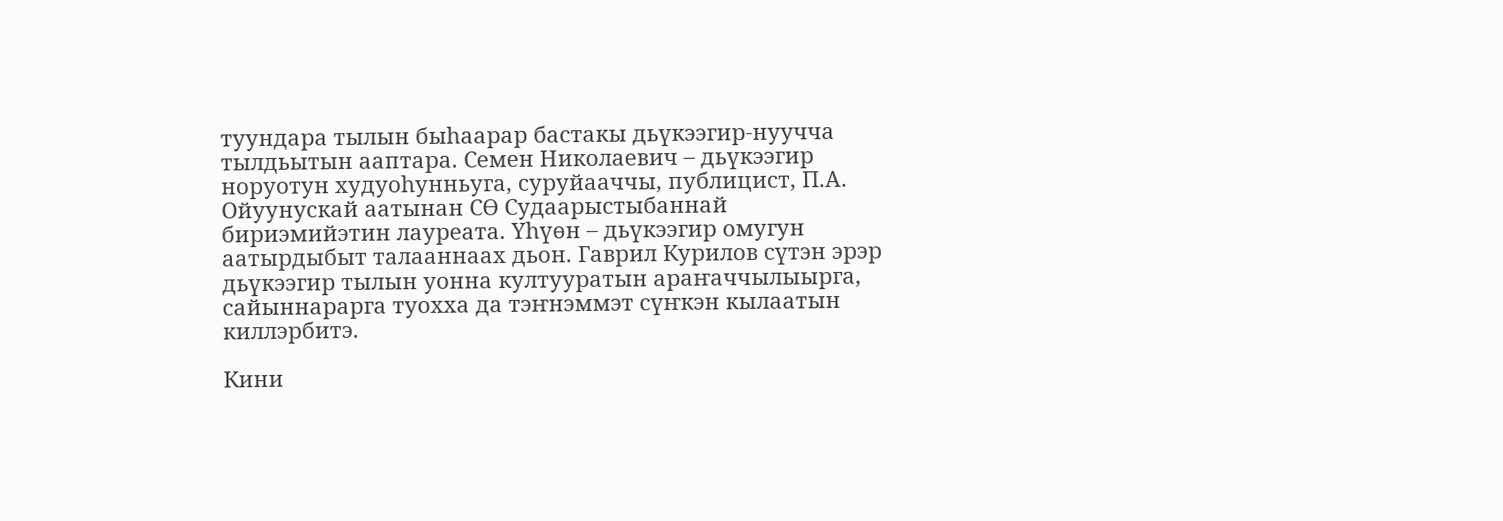туундара тылын быһаарар бастакы дьүкээгир-нуучча тылдьытын ааптара. Семен Николаевич – дьүкээгир норуотун худуоһунньуга, суруйааччы, публицист, П.А. Ойуунускай аатынан СӨ Судаарыстыбаннай бириэмийэтин лауреата. Үһүөн – дьүкээгир омугун аатырдыбыт талааннаах дьон. Гаврил Курилов сүтэн эрэр дьүкээгир тылын уонна култууратын араҥаччылыырга, сайыннарарга туохха да тэҥнэммэт сүҥкэн кылаатын киллэрбитэ.

Кини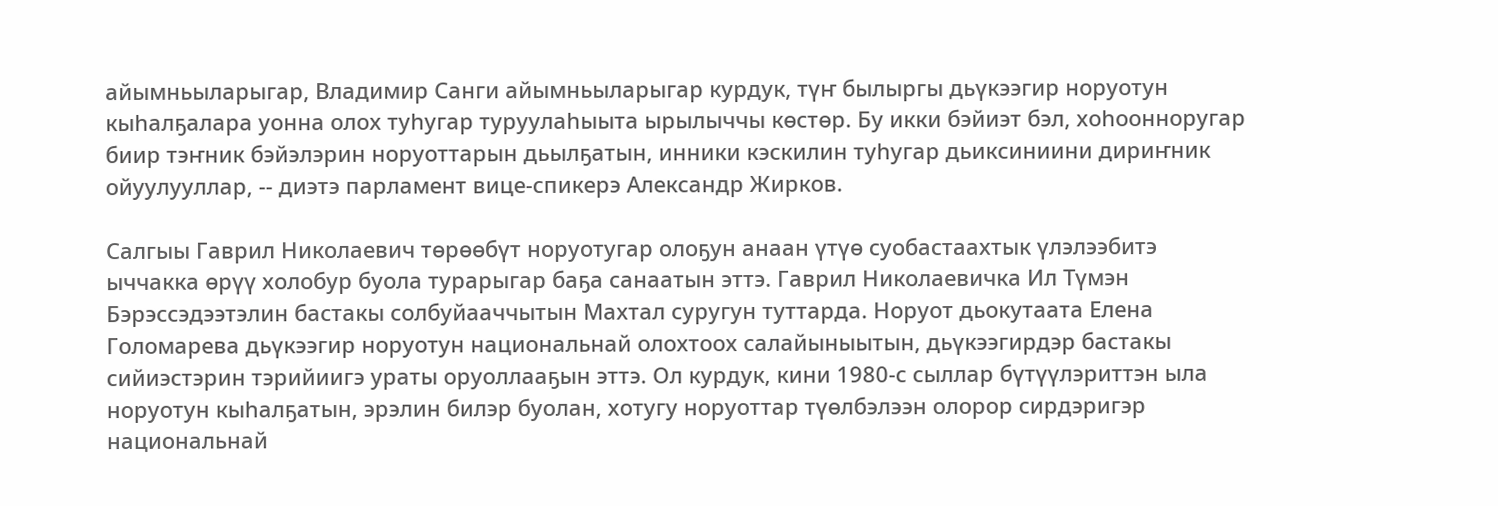айымньыларыгар, Владимир Санги айымньыларыгар курдук, түҥ былыргы дьүкээгир норуотун кыһалҕалара уонна олох туһугар туруулаһыыта ырылыччы көстөр. Бу икки бэйиэт бэл, хоһоонноругар биир тэҥник бэйэлэрин норуоттарын дьылҕатын, инники кэскилин туһугар дьиксиниини дириҥник ойуулууллар, -- диэтэ парламент вице-спикерэ Александр Жирков.

Салгыы Гаврил Николаевич төрөөбүт норуотугар олоҕун анаан үтүө суобастаахтык үлэлээбитэ ыччакка өрүү холобур буола турарыгар баҕа санаатын эттэ. Гаврил Николаевичка Ил Түмэн Бэрэссэдээтэлин бастакы солбуйааччытын Махтал суругун туттарда. Норуот дьокутаата Елена Голомарева дьүкээгир норуотун национальнай олохтоох салайыныытын, дьүкээгирдэр бастакы сийиэстэрин тэрийиигэ ураты оруоллааҕын эттэ. Ол курдук, кини 1980-с сыллар бүтүүлэриттэн ыла норуотун кыһалҕатын, эрэлин билэр буолан, хотугу норуоттар түөлбэлээн олорор сирдэригэр национальнай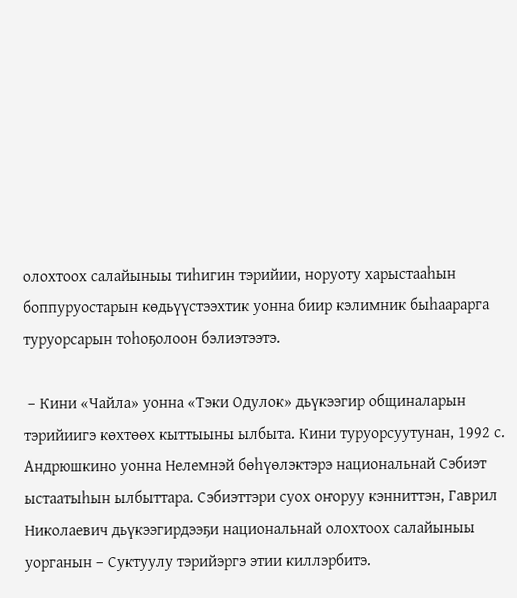олохтоох салайыныы тиһигин тэрийии, норуоту харыстааһын боппуруостарын көдьүүстээхтик уонна биир кэлимник быһаарарга туруорсарын тоһоҕолоон бэлиэтээтэ.

 – Кини «Чайла» уонна «Тэки Одулок» дьүкээгир общиналарын тэрийиигэ көхтөөх кыттыыны ылбыта. Кини туруорсуутунан, 1992 с. Андрюшкино уонна Нелемнэй бөһүөлэктэрэ национальнай Сэбиэт ыстаатыһын ылбыттара. Сэбиэттэри суох оҥоруу кэнниттэн, Гаврил Николаевич дьүкээгирдээҕи национальнай олохтоох салайыныы уорганын – Суктуулу тэрийэргэ этии киллэрбитэ.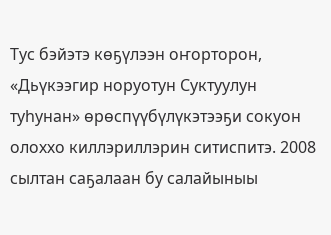Тус бэйэтэ көҕүлээн оҥорторон, «Дьүкээгир норуотун Суктуулун туһунан» өрөспүүбүлүкэтээҕи сокуон олоххо киллэриллэрин ситиспитэ. 2008 сылтан саҕалаан бу салайыныы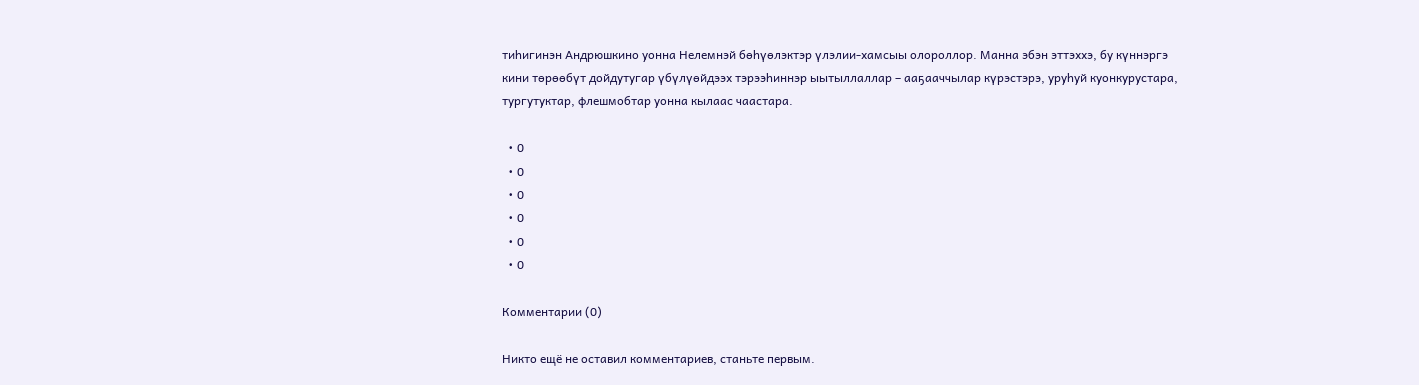тиһигинэн Андрюшкино уонна Нелемнэй бөһүөлэктэр үлэлии-хамсыы олороллор. Манна эбэн эттэххэ, бу күннэргэ кини төрөөбүт дойдутугар үбүлүөйдээх тэрээһиннэр ыытыллаллар – ааҕааччылар күрэстэрэ, уруһуй куонкурустара, тургутуктар, флешмобтар уонна кылаас чаастара.

  • 0
  • 0
  • 0
  • 0
  • 0
  • 0

Комментарии (0)

Никто ещё не оставил комментариев, станьте первым.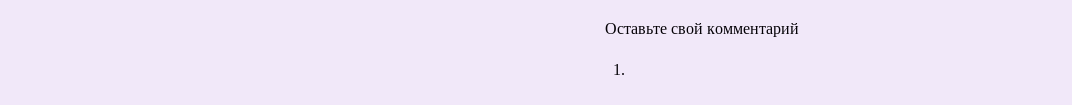Оставьте свой комментарий

  1.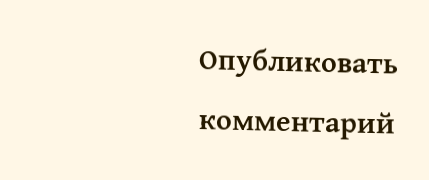Опубликовать комментарий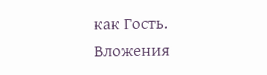как Гость.
Вложения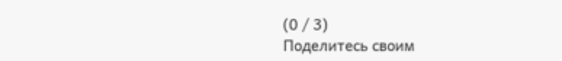(0 / 3)
Поделитесь своим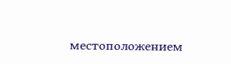местоположением